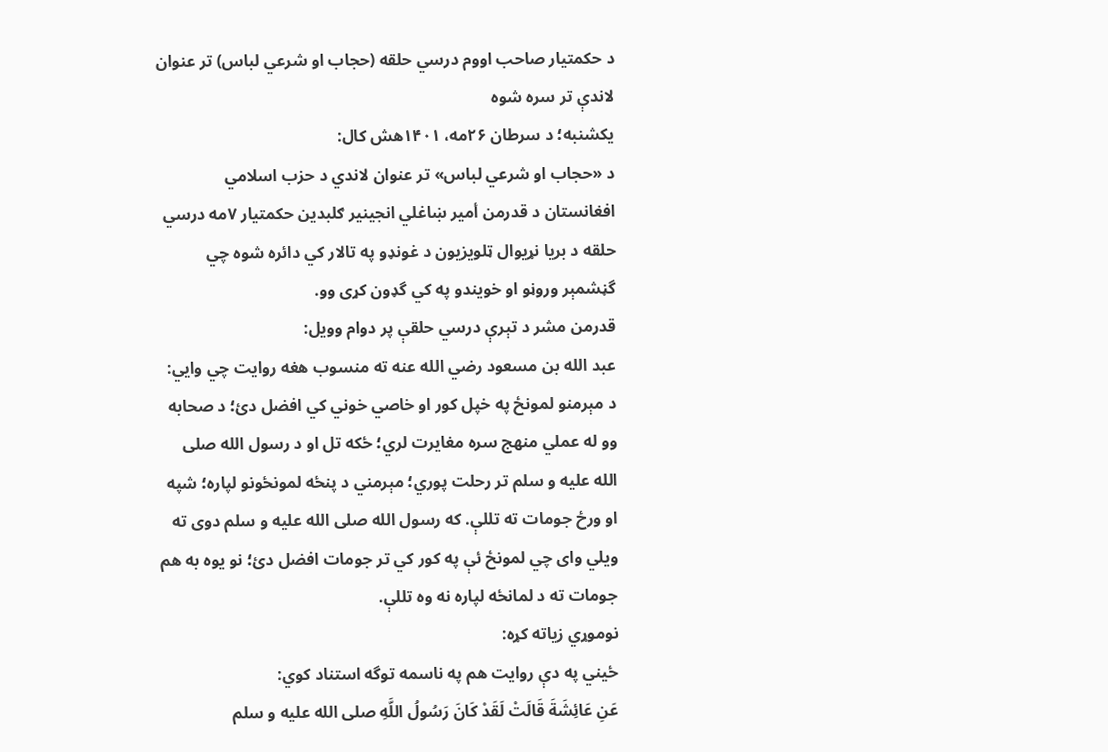د حکمتيار صاحب اووم درسي حلقه (حجاب او شرعي لباس) تر عنوان لاندې تر سره شوه
يکشنبه؛ د سرطان ۲۶مه، ۱۴۰۱ھش کال:
د «حجاب او شرعي لباس» تر عنوان لاندي د حزب اسلامي افغانستان د قدرمن أمير ښاغلي انجينير ګلبدين حکمتيار ۷مه درسي حلقه د بريا نړيوال ټلويزيون د غونډو په تالار کي دائره شوه چي گڼشمېر وروڼو او خويندو په کي گډون کړی وو.
قدرمن مشر د تېرې درسي حلقې پر دوام وويل:
عبد الله بن مسعود رضي الله عنه ته منسوب هغه روايت چي وايي: د مېرمنو لمونځ په خپل كور او خاصي خوني كي افضل دئ؛ د صحابه وو له عملي منهج سره مغايرت لري؛ ځكه تل او د رسول الله صلى الله عليه و سلم تر رحلت پوري؛ مېرمني د پنځه لمونځونو لپاره؛ شپه او ورځ جومات ته تللې. كه رسول الله صلى الله عليه و سلم دوى ته ويلي واى چي لمونځ ئې په كور كي تر جومات افضل دئ؛ نو يوه به هم جومات ته د لمانځه لپاره نه وه تللې.
نوموړي زياته کړه:
ځيني په دې روايت هم په ناسمه توگه استناد كوي:
عَنِ عَائِشَةَ قَالَتْ لَقَدْ كَانَ رَسُولُ اللَّهِ صلى الله عليه و سلم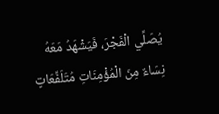يُصَلِّي الْفَجْرَ، فَيَشْهَدُ مَعَهُ نِسَاءٌ مِنَ الْمُؤْمِنَاتِ مُتَلَفِّعَاتٍ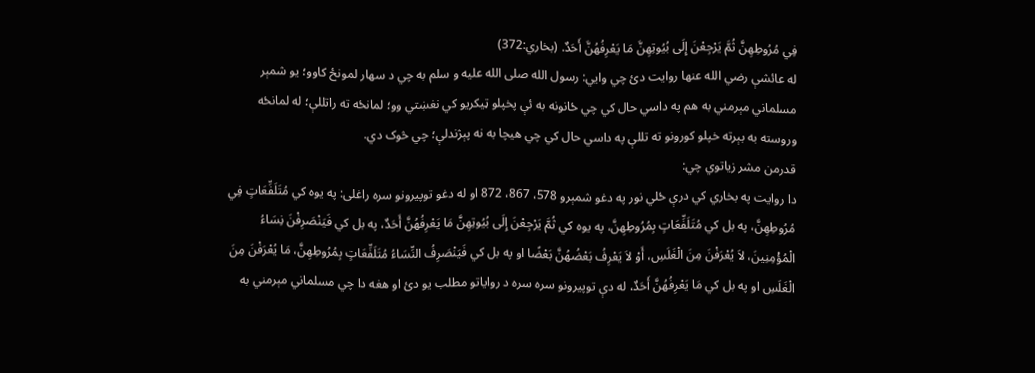فِي مُرُوطِهِنَّ ثُمَّ يَرْجِعْنَ إِلَى بُيُوتِهِنَّ مَا يَعْرِفُهُنَّ أَحَدٌ. (بخاري:372)
له عائشې رضي الله عنها روايت دئ چي وايي: رسول الله صلى الله عليه و سلم به چي د سهار لمونځ کاوو؛ يو شمېر مسلماني مېرمني به هم په داسي حال کي چي ځانونه به ئې پخپلو ټيكريو کي نغښتي وو؛ لمانځه ته راتللې؛ له لمانځه وروسته به بېرته خپلو کورونو ته تللې په داسي حال كي چي هيچا به نه پېژندلې؛ چي څوک دي.
قدرمن مشر زياتوي چي:
دا روايت په بخاري كي درې ځلي نور په دغو شمېرو 578، 867، 872 او له دغو توپيرونو سره راغلى: په يوه كي مُتَلَفِّعَاتٍ فِي مُرُوطِهِنَّ، په بل كي مُتَلَفِّعَاتٍ بِمُرُوطِهِنَّ، په يوه كي ثُمَّ يَرْجِعْنَ إِلَى بُيُوتِهِنَّ مَا يَعْرِفُهُنَّ أَحَدٌ، په بل كي فَيَنْصَرِفْنَ نِسَاءُ الْمُؤْمِنِينَ، لاَ يُعْرَفْنَ مِنَ الْغَلَسِ، أَوْ لاَ يَعْرِفُ بَعْضُهُنَّ بَعْضًا او په بل كي فَيَنْصَرِفُ النِّسَاءُ مُتَلَفِّعَاتٍ بِمُرُوطِهِنَّ، مَا يُعْرَفْنَ مِنَ الْغَلَسِ او په بل كي مَا يَعْرِفُهُنَّ أَحَدٌ، له دې توپيرونو سره سره د رواياتو مطلب يو دئ او هغه دا چي مسلماني مېرمني به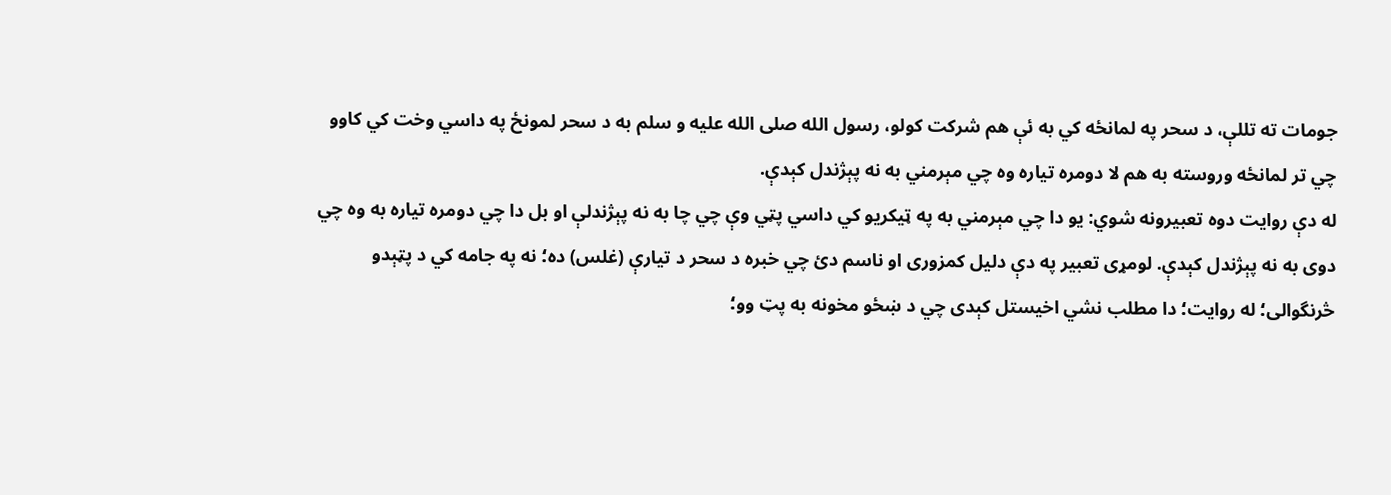جومات ته تللې، د سحر په لمانځه كي به ئې هم شركت كولو، رسول الله صلى الله عليه و سلم به د سحر لمونځ په داسي وخت كي كاوو چي تر لمانځه وروسته به هم لا دومره تياره وه چي مېرمني به نه پېژندل كېدې.
له دې روايت دوه تعبيرونه شوي: يو دا چي مېرمني به په ټيكريو كي داسي پټي وې چي چا به نه پېژندلې او بل دا چي دومره تياره به وه چي دوى به نه پېژندل كېدې. لومړى تعبير په دې دليل كمزورى او ناسم دئ چي خبره د سحر د تيارې (غلس) ده؛ نه په جامه كي د پټېدو څرنگوالى؛ له روايت؛ دا مطلب نشي اخيستل كېدى چي د ښځو مخونه به پټ وو؛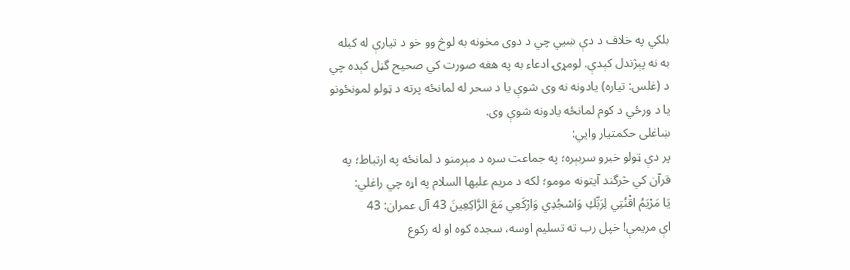بلكي په خلاف د دې ښيي چي د دوى مخونه به لوڅ وو خو د تيارې له كبله به نه پېژندل كېدې. لومړۍ ادعاء به په هغه صورت كي صحيح گڼل كېده چي د (غلس: تياره) يادونه نه وى شوې يا د سحر له لمانځه پرته د ټولو لمونځونو يا د ورځي د كوم لمانځه يادونه شوې وى.
ښاغلی حکمتيار وايي:
پر دې ټولو خبرو سربېره؛ په جماعت سره د مېرمنو د لمانځه په ارتباط؛ په قرآن كي څرگند آيتونه مومو؛ لكه د مريم عليها السلام په اړه چي راغلي:
يَا مَرْيَمُ اقْنُتِي لِرَبِّكِ وَاسْجُدِي وَارْكَعِي مَعَ الرَّاكِعِينَ 43 آل عمران: 43
اې مريمې! خپل رب ته تسليم اوسه، سجده كوه او له ركوع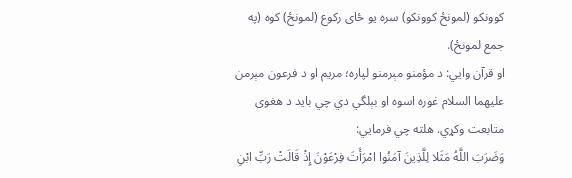كوونكو (لمونځ كوونكو) سره يو ځاى ركوع (لمونځ) كوه (په جمع لمونځ).
او قرآن وايي: د مؤمنو مېرمنو لپاره؛ مريم او د فرعون مېرمن عليهما السلام غوره اسوه او بېلگي دي چي بايد د هغوى متابعت وكړي. هلته چي فرمايي:
وَضَرَبَ اللَّهُ مَثَلا لِلَّذِينَ آمَنُوا امْرَأَتَ فِرْعَوْنَ إِذْ قَالَتْ رَبِّ ابْنِ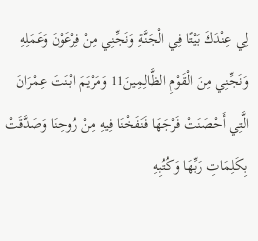لِي عِنْدَكَ بَيْتًا فِي الْجَنَّةِ وَنَجِّنِي مِنْ فِرْعَوْنَ وَعَمَلِهِ وَنَجِّنِي مِنَ الْقَوْمِ الظَّالِمِينَ11 وَمَرْيَمَ ابْنَتَ عِمْرَانَ الَّتِي أَحْصَنَتْ فَرْجَهَا فَنَفَخْنَا فِيهِ مِنْ رُوحِنَا وَصَدَّقَتْ بِكَلِمَاتِ رَبِّهَا وَكُتُبِهِ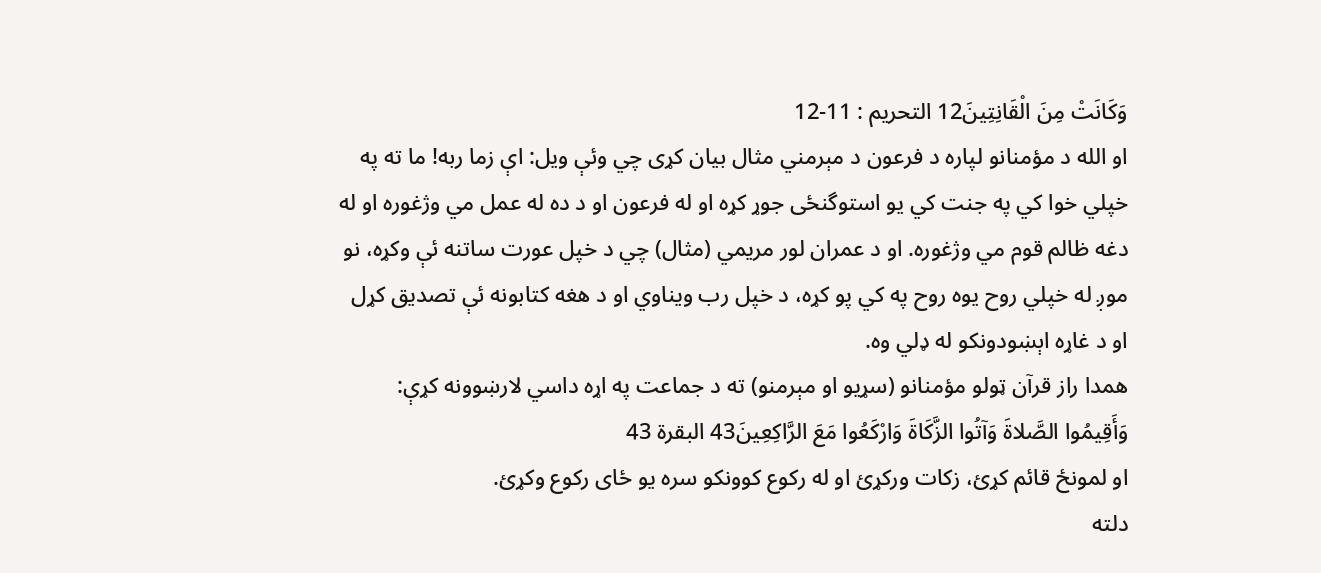وَكَانَتْ مِنَ الْقَانِتِينَ12 التحريم : 11-12
او الله د مؤمنانو لپاره د فرعون د مېرمني مثال بيان كړى چي وئې ويل: اې زما ربه! ما ته په خپلي خوا كي په جنت كي يو استوگنځى جوړ كړه او له فرعون او د ده له عمل مي وژغوره او له دغه ظالم قوم مي وژغوره. او د عمران لور مريمي (مثال) چي د خپل عورت ساتنه ئې وكړه، نو موږ له خپلي روح يوه روح په كي پو كړه، د خپل رب ويناوي او د هغه كتابونه ئې تصديق كړل او د غاړه اېښودونكو له ډلي وه.
همدا راز قرآن ټولو مؤمنانو (سړيو او مېرمنو) ته د جماعت په اړه داسي لارښوونه كړې:
وَأَقِيمُوا الصَّلاةَ وَآتُوا الزَّكَاةَ وَارْكَعُوا مَعَ الرَّاكِعِينَ43 البقرة 43
او لمونځ قائم كړئ، زكات وركړئ او له ركوع كوونكو سره يو ځاى ركوع وكړئ.
دلته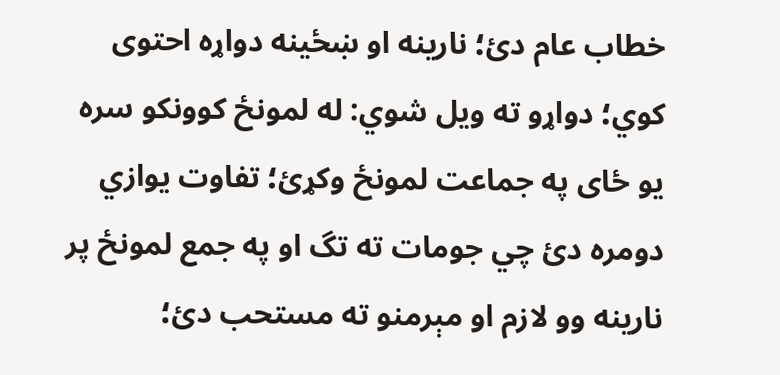خطاب عام دئ؛ نارينه او ښځينه دواړه احتوى كوي؛ دواړو ته ويل شوي: له لمونځ كوونكو سره يو ځاى په جماعت لمونځ وكړئ؛ تفاوت يوازي دومره دئ چي جومات ته تگ او په جمع لمونځ پر نارينه وو لازم او مېرمنو ته مستحب دئ؛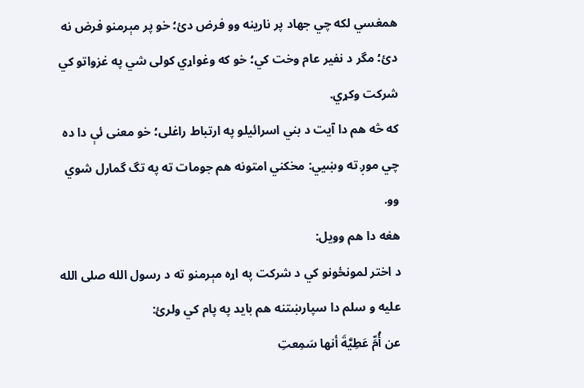همغسي لكه چي جهاد پر نارينه وو فرض دئ؛ خو پر مېرمنو فرض نه دئ؛ مگر د نفير عام وخت كي؛ خو كه وغواړي كولى شي په غزواتو كي شركت وكړي.
كه څه هم دا آيت د بني اسرائيلو په ارتباط راغلى؛ خو معنى ئې دا ده چي موږ ته وښيي: مخكني امتونه هم جومات ته په تگ گمارل شوي وو.
هغه دا هم وویل:
د اختر لمونځونو كي د شركت په اړه مېرمنو ته د رسول الله صلى الله عليه و سلم دا سپارښتنه هم بايد په پام كي ولرئ:
عن أُمِّ عَطِيَّةَ أنها سَمِعتِ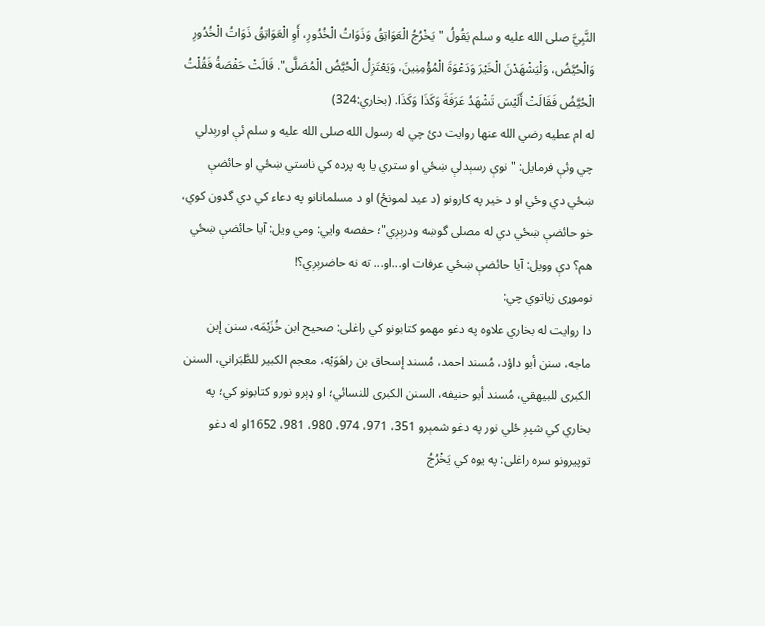النَّبِيَّ صلى الله عليه و سلم يَقُولُ " يَخْرُجُ الْعَوَاتِقُ وَذَوَاتُ الْخُدُورِ، أَوِ الْعَوَاتِقُ ذَوَاتُ الْخُدُورِ وَالْحُيَّضُ، وَلْيَشْهَدْنَ الْخَيْرَ وَدَعْوَةَ الْمُؤْمِنِينَ، وَيَعْتَزِلُ الْحُيَّضُ الْمُصَلَّى". قَالَتْ حَفْصَةُ فَقُلْتُ الْحُيَّضُ فَقَالَتْ أَلَيْسَ تَشْهَدُ عَرَفَةَ وَكَذَا وَكَذَا. (بخاري:324)
له ام عطيه رضي الله عنها روايت دئ چي له رسول الله صلى الله عليه و سلم ئې اورېدلي چي وئې فرمايل: "نوې رسېدلې ښځي او ستري يا په پرده کي ناستي ښځي او حائضې ښځي دي وځي او د خير په کارونو (د عيد لمونځ) او د مسلمانانو په دعاء کي دي گډون کوي، خو حائضې ښځي دي له مصلى گوښه ودرېږي"؛ حفصه وايي: ومي ويل: آيا حائضې ښځي هم؟ دې وويل: آيا حائضې ښځي عرفات او...او... ته نه حاضرېږي؟!
نوموړی زياتوي چي:
دا روايت له بخاري علاوه په دغو مهمو كتابونو كي راغلى: صحيح ابن خُزَيْمَه، سنن إبن ماجه، سنن أبو داؤد، مُسند احمد، مُسند إسحاق بن راهَوَيْه، معجم الكبير للطَّبَراني، السنن الكبرى للبيهقي، مُسند أبو حنيفه، السنن الكبرى للنسائي؛ او ډېرو نورو كتابونو كي؛ په بخاري كي شپږ ځلي نور په دغو شمېرو 351، 971، 974، 980، 981، 1652او له دغو توپيرونو سره راغلى: په يوه كي يَخْرُجُ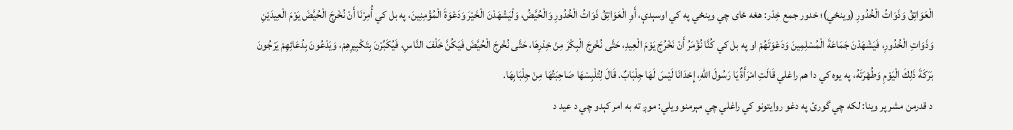الْعَوَاتِقُ وَذَوَاتُ الْخُدُورِ (وينځي)؛ خدور جمع خِدْر: هغه ځاى چي وينځي په كي اوسېدې، أَوِ الْعَوَاتِقُ ذَوَاتُ الْخُدُورِ وَالْحُيَّضُ، وَلْيَشْهَدْنَ الْخَيْرَ وَدَعْوَةَ الْمُؤْمِنِينَ، په بل كي أُمِرْنَا أَنْ نُخْرِجَ الْحُيَّضَ يَوْمَ الْعِيدَيْنِ وَذَوَاتِ الْخُدُورِ، فَيَشْهَدْنَ جَمَاعَةَ الْمُسْلِمِينَ وَدَعْوَتَهُمْ او په بل كي كُنَّا نُؤْمَرُ أَنْ نَخْرُجَ يَوْمَ الْعِيدِ، حَتَّى نُخْرِجَ الْبِكْرَ مِنْ خِدْرِهَا، حَتَّى نُخْرِجَ الْحُيَّضَ فَيَكُنَّ خَلْفَ النَّاسِ، فَيُكَبِّرْنَ بِتَكْبِيرِهِمْ، وَيَدْعُونَ بِدُعَائِهِمْ يَرْجُونَ بَرَكَةَ ذَلِكَ الْيَوْمِ وَطُهْرَتَهُ، په يوه كي دا هم راغلي قَالَتِ امْرَأَةٌ يَا رَسُولَ اللهِ، إِحْدَانَا لَيْسَ لَهَا جِلْبَابٌ. قَالَ لِتُلْبِسْهَا صَاحِبَتُهَا مِنْ جِلْبَابِهَا.
د قدرمن مشر پر وينا: لكه چي گورئ په دغو روايتونو كي راغلي چي مېرمنو ويلي: موږ ته به امر كېدو چي د عيد د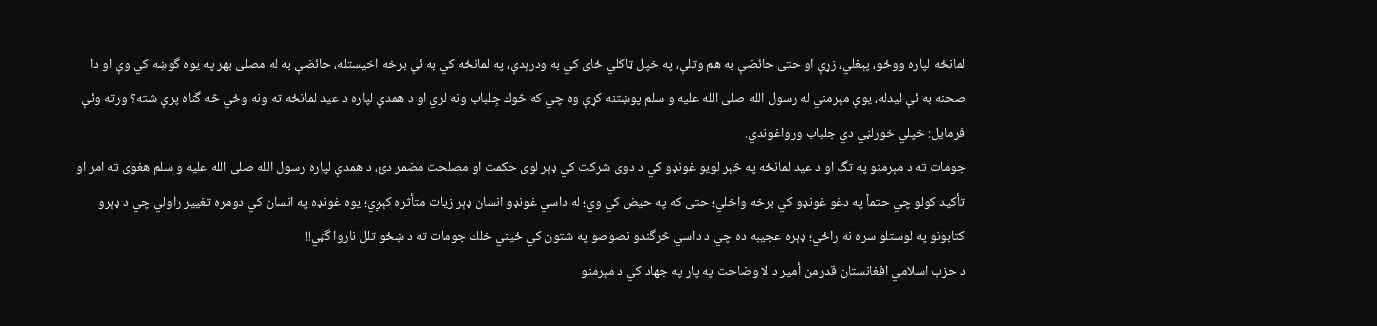لمانځه لپاره ووځو، پېغلي، زړې او حتى حائضې به هم وتلې، په خپل ټاكلي ځاى كي به ودرېدې، په لمانځه كي به ئې برخه اخيستله، حائضې به له مصلى بهر په يوه گوښه كي وې او دا صحنه به ئې ليدله، يوې مېرمني له رسول الله صلى الله عليه و سلم پوښتنه كړې وه چي كه څوك جِلباب ونه لري او د همدې لپاره د عيد لمانځه ته ونه وځي څه گناه پرې شته؟ ورته وئې فرمايل: خپلي خورلڼي دي جلباب ورواغوندي.
جومات ته د مېرمنو په تگ او د عيد لمانځه په څېر لويو غونډو كي د دوى شركت كي ډېر لوى حكمت او مصلحت مضمر دئ، د همدې لپاره رسول الله صلى الله عليه و سلم هغوى ته امر او تأكيد كولو چي حتماً په دغو غونډو كي برخه واخلي؛ حتى كه په حيض كي وي؛ له داسي غونډو انسان ډېر زيات متأثره كېږي؛ يوه غونډه په انسان كي دومره تغيير راولي چي د ډېرو كتابونو په لوستلو سره نه راځي؛ ډېره عجيبه ده چي د داسي څرگندو نصوصو په شتون كي ځيني خلك جومات ته د ښځو تلل ناروا گڼي!!
د حزب اسلامي افغانستان قدرمن أمير د لا وضاحت په پار په جهاد كي د مېرمنو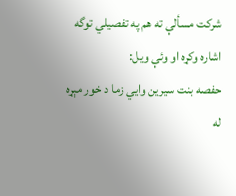شركت مسألې ته هم په تفصيلي توگه اشاره وکړه او وئې ويل:
حفصه بنت سيرين وايي زما د خور مېړہ له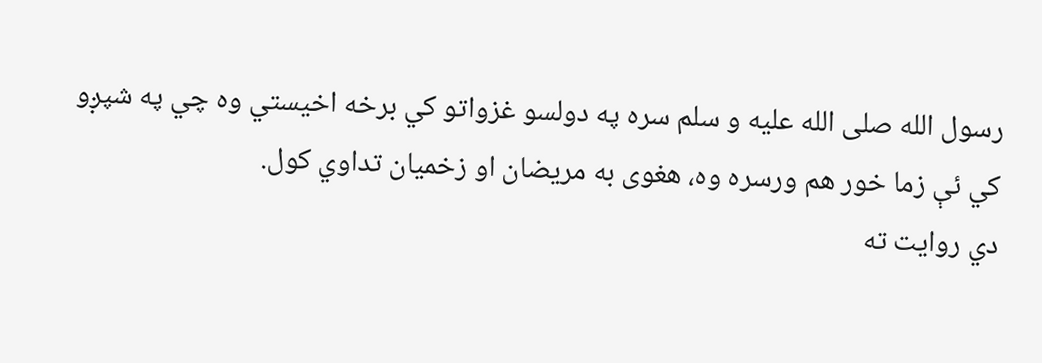رسول الله صلى الله عليه و سلم سره په دولسو غزواتو كي برخه اخيستي وه چي په شپږو كي ئې زما خور هم ورسره وه، هغوى به مريضان او زخميان تداوي كول.
دي روايت ته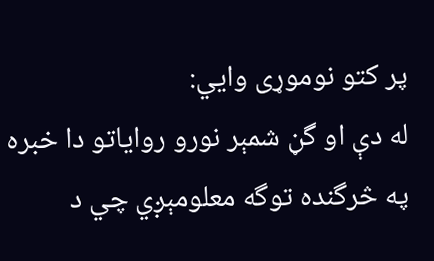پر کتو نوموړی وايي:
له دې او گڼ شمېر نورو رواياتو دا خبره په څرگنده توگه معلومېږي چي د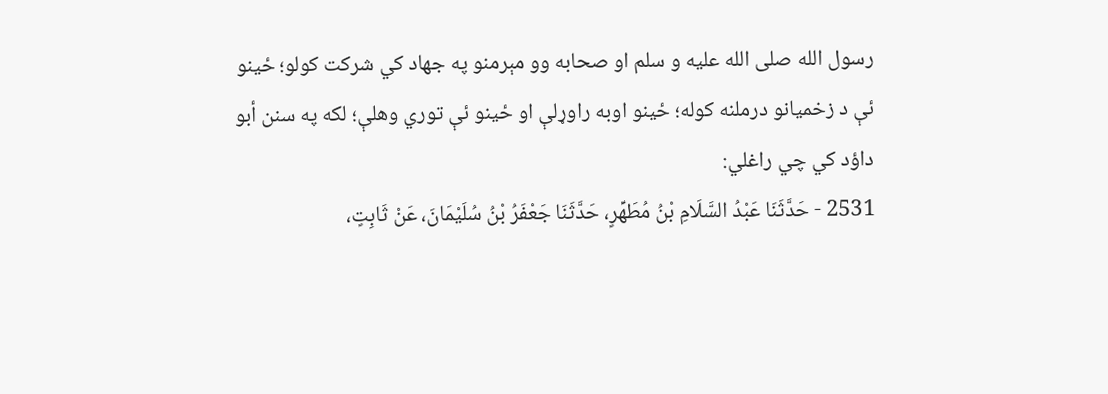رسول الله صلى الله عليه و سلم او صحابه وو مېرمنو په جهاد كي شركت كولو؛ ځينو ئې د زخميانو درملنه كوله؛ ځينو اوبه راوړلې او ځينو ئې توري وهلې؛ لکه په سنن أبو داؤد كي چي راغلي:
2531 - حَدَّثَنَا عَبْدُ السَّلَامِ بْنُ مُطَهِّرٍ، حَدَّثَنَا جَعْفَرُ بْنُ سُلَيْمَانَ، عَنْ ثَابِتٍ،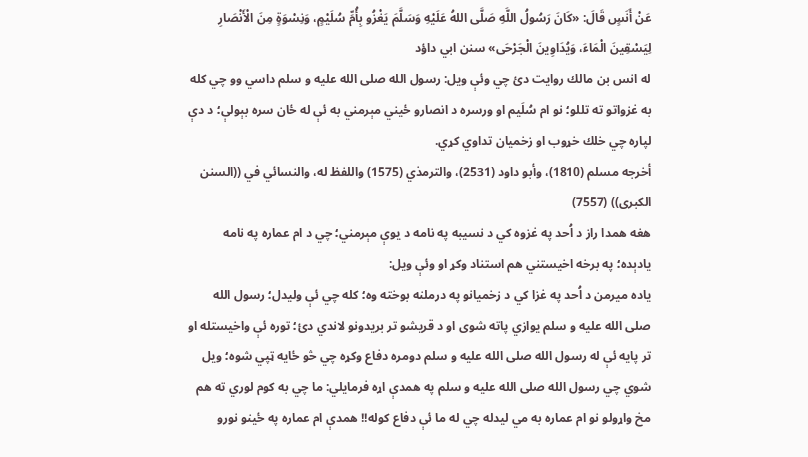عَنْ أَنَسٍ قَالَ: «كَانَ رَسُولُ اللَّهِ صَلَّى اللهُ عَلَيْهِ وَسَلَّمَ يَغْزُو بِأُمِّ سُلَيْمٍ، وَنِسْوَةٍ مِنَ الْأَنْصَارِ لِيَسْقِينَ الْمَاءَ، وَيُدَاوِينَ الْجَرْحَى» سنن ابي داؤد
له انس بن مالك روايت دئ چي وئې ويل: رسول الله صلى الله عليه و سلم داسي وو چي كله به غزواتو ته تللو؛ نو ام سُلَيم او ورسره د انصارو ځيني مېرمني به ئې له ځان سره بېولې؛ د دې لپاره چي خلك خړوب او زخميان تداوي كړي.
أخرجه مسلم (1810)، وأبو داود (2531)، والترمذي (1575) واللفظ له، والنسائي في ((السنن الكبرى)) (7557)
هغه همدا راز د اُحد په غزوه کي د نسيبه په نامه د يوې مېرمني؛ چي د ام عماره په نامه يادېده؛ په برخه اخيستني هم استناد وکړ او وئې ويل:
ياده ميرمن د اُحد په غزا کي د زخميانو په درملنه بوخته وه؛ كله چي ئې وليدل؛ رسول الله صلى الله عليه و سلم يوازي پاته شوى او د قريشو تر بريدونو لاندي دئ؛ توره ئې واخيستله او تر پايه ئې له رسول الله صلى الله عليه و سلم دومره دفاع وكړه چي څو ځايه ټپي شوه؛ ويل شوي چي رسول الله صلى الله عليه و سلم په همدې اړه فرمايلي: ما چي به كوم لوري ته هم مخ واړولو نو ام عماره به مي ليدله چي له ما ئې دفاع كوله!! همدې ام عماره په ځينو نورو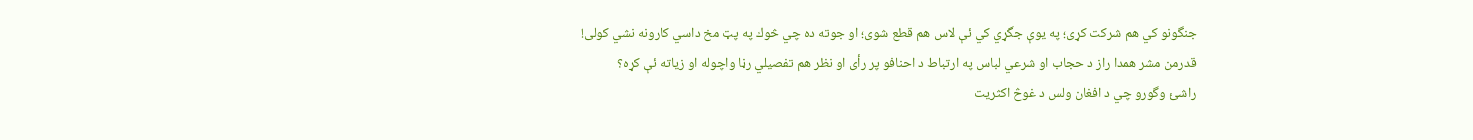جنگونو كي هم شركت كړى؛ په يوې جگړي كي ئې لاس هم قطع شوى؛ او جوته ده چي څوك په پټ مخ داسي كارونه نشي كولى!
قدرمن مشر همدا راز د حجاب او شرعي لباس په ارتباط د احنافو پر رأی او نظر هم تفصيلي رڼا واچوله او زياته ئې کړه؟
راشئ وگورو چي د افغان ولس د غوڅ اكثريت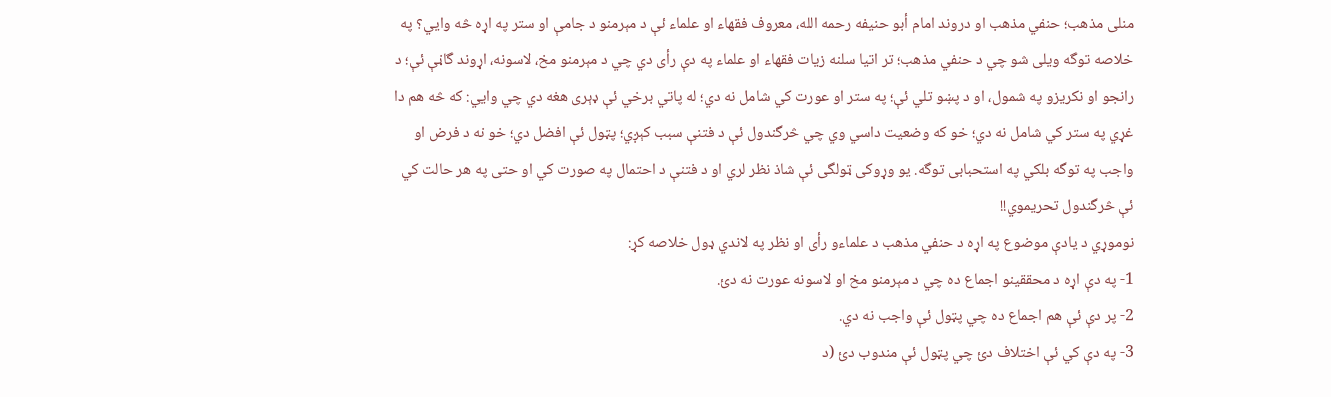منلى مذهب؛ حنفي مذهب او دروند امام أبو حنيفه رحمه الله، معروف فقهاء او علماء ئې د مېرمنو د جامې او ستر په اړه څه وايي؟ په خلاصه توگه ويلى شو چي د حنفي مذهب؛ تر اتيا سلنه زيات فقهاء او علماء په دې رأى دي چي د مېرمنو مخ، لاسونه، اړوند گاڼې ئې؛ د رانجو او نكريزو په شمول، او د پښو تلي ئې؛ په ستر او عورت كي شامل نه دي؛ له پاتي برخي ئې ډېرى هغه دي چي وايي: كه څه هم دا غړي په ستر كي شامل نه دي؛ خو كه وضعيت داسي وي چي څرگندول ئې د فتنې سبب كېږي؛ پټول ئې افضل دي؛ خو نه د فرض او واجب په توگه بلكي په استحبابى توگه. يو وړوكى ټولگى ئې شاذ نظر لري او د فتنې د احتمال په صورت كي او حتى په هر حالت كي ئې څرگندول تحريموي!!
نوموړي د يادې موضوع په اړه د حنفي مذهب د علماءو رأى او نظر په لاندي ډول خلاصه کړ:
1- په دې اړه د محققينو اجماع ده چي د مېرمنو مخ او لاسونه عورت نه دئ.
2- پر دې ئې هم اجماع ده چي پټول ئې واجب نه دي.
3- په دې كي ئې اختلاف دئ چي پټول ئې مندوب دئ (د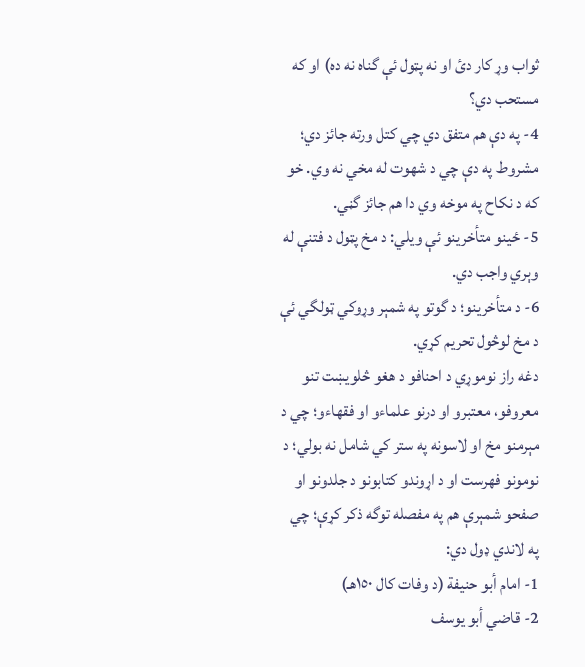ثواب وړ كار دئ او نه پټول ئې گناه نه ده) او كه مستحب دي؟
4- په دې هم متفق دي چي كتل ورته جائز دي؛ مشروط په دې چي د شهوت له مخي نه وي. خو كه د نكاح په موخه وي دا هم جائز گڼي.
5- ځينو متأخرينو ئې ويلي: د مخ پټول د فتنې له وېري واجب دي.
6- د متأخرينو؛ د گوتو په شمېر وړوكي ټولگي ئې د مخ لوڅول تحريم كړي.
دغه راز نوموړي د احنافو د هغو څلويښت تنو معروفو، معتبرو او درنو علماءو او فقهاءو؛ چي د مېرمنو مخ او لاسونه په ستر كي شامل نه بولي؛ د نومونو فهرست او د اړوندو كتابونو د جلدونو او صفحو شمېرې هم په مفصله توگه ذکر کړې؛ چي په لاندي ډول دي:
1- امام أبو حنيفة (د وفات كال ١٥٠هـ)
2- قاضي أبو يوسف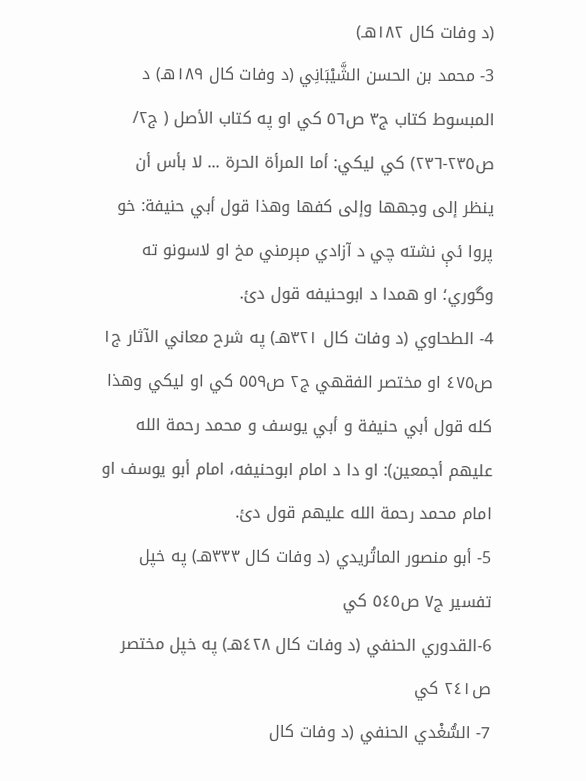(د وفات كال ١٨٢هـ)
3- محمد بن الحسن الشَّيْبَانِي (د وفات كال ١٨٩هـ) د المبسوط كتاب ج٣ ص٥٦ كي او په كتاب الأصل ( ج٢/ ص٢٣٥-٢٣٦) كي ليكي: أما المرأة الحرة ... لا بأس أن ينظر إلى وجهها وإلى كفها وهذا قول أبي حنيفة: خو پروا ئې نشته چي د آزادي مېرمني مخ او لاسونو ته وگوري؛ او همدا د ابوحنيفه قول دئ.
4- الطحاوي (د وفات كال ٣٢١هـ) په شرح معاني الآثار ج١ ص٤٧٥ او مختصر الفقهي ج٢ ص٥٥٩ كي او ليكي وهذا كله قول أبي حنيفة و أبي يوسف و محمد رحمة الله عليهم أجمعين): او دا د امام ابوحنيفه، امام أبو يوسف او امام محمد رحمة الله عليهم قول دئ.
5- أبو منصور الماتُريدي (د وفات كال ٣٣٣هـ) په خپل تفسير ج٧ ص٥٤٥ كي
6-القدوري الحنفي (د وفات كال ٤٢٨هـ) په خپل مختصر ص٢٤١ كي
7- السُّغْدي الحنفي (د وفات كال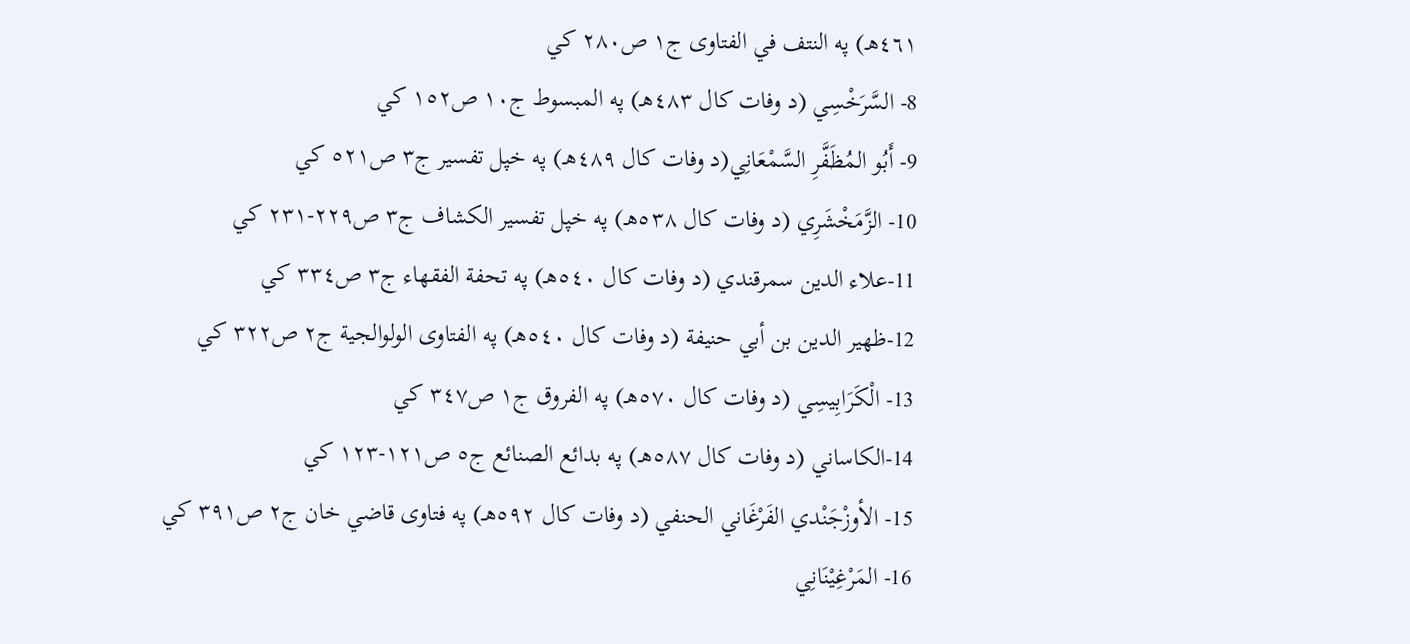٤٦١هـ) په النتف في الفتاوى ج١ ص٢٨٠ كي
8- السَّرَخْسِي (د وفات كال ٤٨٣هـ) په المبسوط ج١٠ ص١٥٢ كي
9- أَبُو المُظَفَّرِ السَّمْعَانِي(د وفات كال ٤٨٩هـ) په خپل تفسير ج٣ ص٥٢١ كي
10- الزَّمَخْشَرِي (د وفات كال ٥٣٨هـ) په خپل تفسير الكشاف ج٣ ص٢٢٩-٢٣١ كي
11-علاء الدين سمرقندي (د وفات كال ٥٤٠هـ) په تحفة الفقهاء ج٣ ص٣٣٤ كي
12-ظهير الدين بن أبي حنيفة (د وفات كال ٥٤٠هـ) په الفتاوى الولوالجية ج٢ ص٣٢٢ كي
13- الْكَرَابِيسِي (د وفات كال ٥٧٠هـ) په الفروق ج١ ص٣٤٧ كي
14-الكاساني (د وفات كال ٥٨٧هـ) په بدائع الصنائع ج٥ ص١٢١-١٢٣ كي
15- الأوزْجَنْدي الفَرْغَاني الحنفي (د وفات كال ٥٩٢هـ) په فتاوى قاضي خان ج٢ ص٣٩١ كي
16- المَرْغِيْنَانِي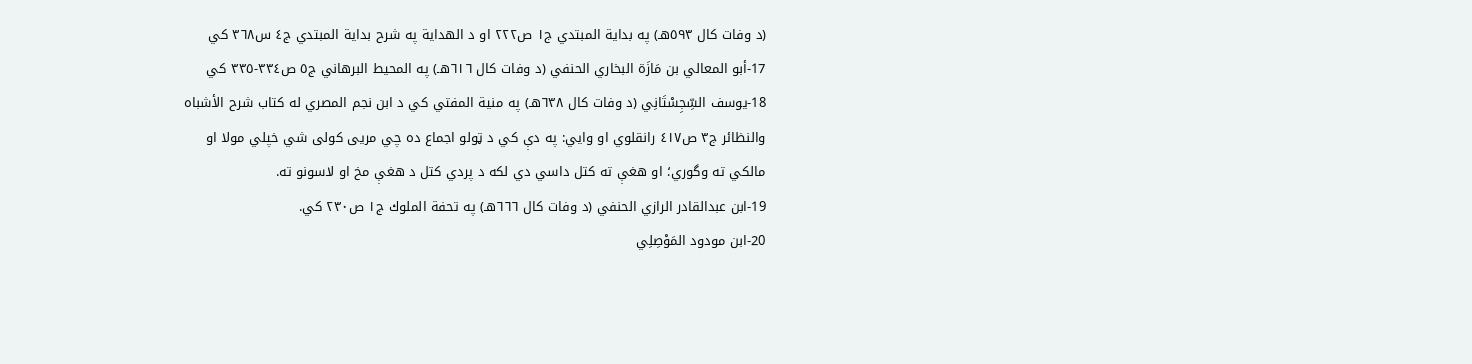(د وفات كال ٥٩٣هـ) په بداية المبتدي ج١ ص٢٢٢ او د الهداية په شرح بداية المبتدي ج٤ س٣٦٨ كي
17-أبو المعالي بن مَازَة البخاري الحنفي (د وفات كال ٦١٦هـ) په المحيط البرهاني ج٥ ص٣٣٤-٣٣٥ كي
18-يوسف السِّجِسْتَانِي (د وفات كال ٦٣٨هـ) په منية المفتي كي د ابن نجم المصري له كتاب شرح الأشباه والنظائر ج٣ ص٤١٧ رانقلوي او وايي: په دې كي د ټولو اجماع ده چي مريى كولى شي خپلي مولا او مالكي ته وگوري؛ او هغې ته كتل داسي دي لكه د پردي كتل د هغې مخ او لاسونو ته.
19-ابن عبدالقادر الرازي الحنفي (د وفات كال ٦٦٦هـ) په تحفة الملوك ج١ ص٢٣٠ كي.
20-ابن مودود المَوْصِلِي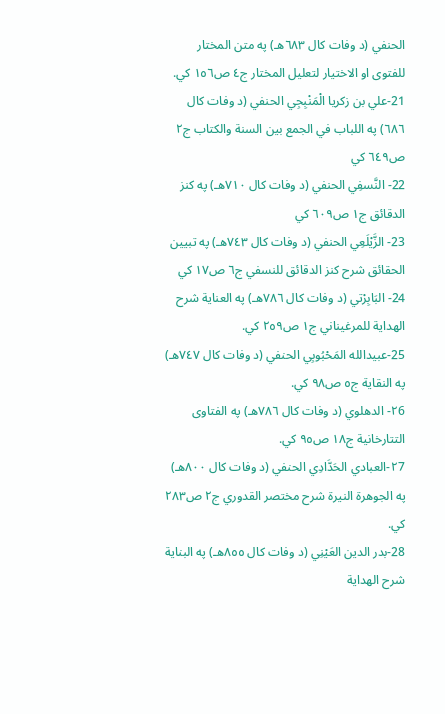الحنفي (د وفات كال ٦٨٣هـ) په متن المختار للفتوى او الاختيار لتعليل المختار ج٤ ص١٥٦ كي.
21-علي بن زكريا الْمَنْبِجِي الحنفي (د وفات كال ٦٨٦) په اللباب في الجمع بين السنة والكتاب ج٢ ص٦٤٩ كي
22- النَّسفِي الحنفي (د وفات كال ٧١٠هـ) په كنز الدقائق ج١ ص٦٠٩ كي
23- الزَّيْلَعِي الحنفي (د وفات كال ٧٤٣هـ) په تبيين الحقائق شرح كنز الدقائق للنسفي ج٦ ص١٧ كي
24- البَابِرْتي (د وفات كال ٧٨٦هـ) په العناية شرح الهداية للمرغيناني ج١ ص٢٥٩ كي.
25-عبيدالله المَحْبُوبِي الحنفي (د وفات كال ٧٤٧هـ) په النقاية ج٥ ص٩٨ كي.
٢6- الدهلوي (د وفات كال ٧٨٦هـ) په الفتاوى التتارخانية ج١٨ ص٩٥ كي.
٢7-العبادي الحَدَّادِي الحنفي (د وفات كال ٨٠٠هـ) په الجوهرة النيرة شرح مختصر القدوري ج٢ ص٢٨٣ كي.
28-بدر الدين العَيْنِي (د وفات كال ٨٥٥هـ) په البناية شرح الهداية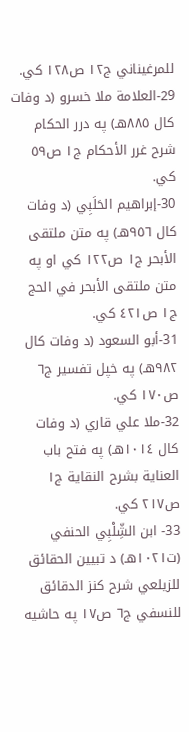للمرغيناني ج١٢ ص١٢٨ كي.
29-العلامة ملا خسرو (د وفات كال ٨٨٥هـ) په درر الحكام شرح غرر الأحكام ج١ ص٥٩ كي.
30-إبراهيم الحَلَبِي (د وفات كال ٩٥٦هـ) په متن ملتقى الأبحر ج١ ص١٢٢ كي او په متن ملتقى الأبحر في الحج ج١ ص٤٢١ كي.
31-أبو السعود (د وفات كال ٩٨٢هـ) په خپل تفسير ج٦ ص١٧٠ كي.
32-ملا علي قاري (د وفات كال ١٠١٤هـ) په فتح باب العناية بشرح النقاية ج١ ص٢١٧ كي.
33- ابن الشِّلْبِي الحنفي (ت١٠٢١هـ) د تبيين الحقائق للزيلعي شرح كنز الدقائق للنسفي ج٦ ص١٧ په حاشيه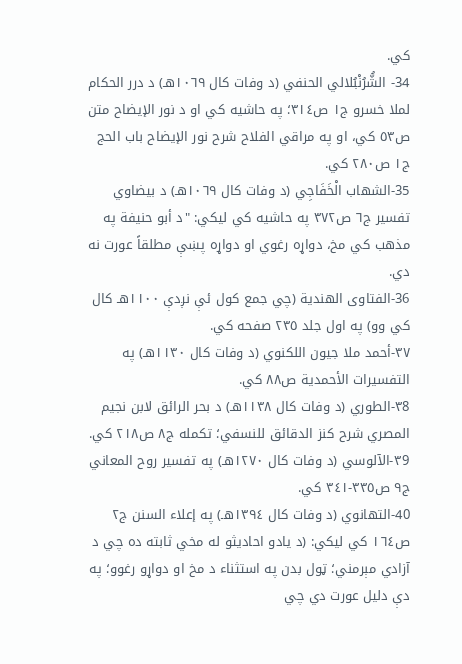كي.
34- الشُّرُنْبُلالي الحنفي (د وفات كال ١٠٦٩هـ) د درر الحكام لملا خسرو ج١ ص٣١٤؛ په حاشيه كي او د نور الإيضاح متن ص٥٣ كي، او په مراقي الفلاح شرح نور الإيضاح باب الحج ج١ ص٢٨٠ كي.
35-الشهاب الْخَفَاجِي (د وفات كال ١٠٦٩هـ) د بيضاوي تفسير ج٦ ص٣٧٢ په حاشيه كي ليكي: "د أبو حنيفة په مذهب كي مخ، دواړه رغوي او دواړه پښې مطلقاً عورت نه دي.
36-الفتاوى الهندية (چي جمع كول ئې نږدې ١١٠٠هـ كال كي وو) په اول جلد ٢٣٥ صفحه كي.
٣٧-أحمد ملا جيون اللكنوي (د وفات كال ١١٣٠هـ) په التفسيرات الأحمدية ص٨٨ كي.
٣8-الطوري (د وفات كال ١١٣٨هـ) د بحر الرائق لابن نجيم المصري شرح كنز الدقائق للنسفي؛ تكمله ج٨ ص٢١٨ كي.
٣9-الآلوسي (د وفات كال ١٢٧٠هـ) په تفسير روح المعاني ج٩ ص٣٣٥-٣٤١ كي.
40-التهانوي (د وفات كال ١٣٩٤هـ) په إعلاء السنن ج٢ ص١٦٤ كي ليكي: (د يادو احاديثو له مخي ثابته ده چي د آزادي مېرمني؛ ټول بدن په استثناء د مخ او دواړو رغوو؛ په دې دليل عورت دي چي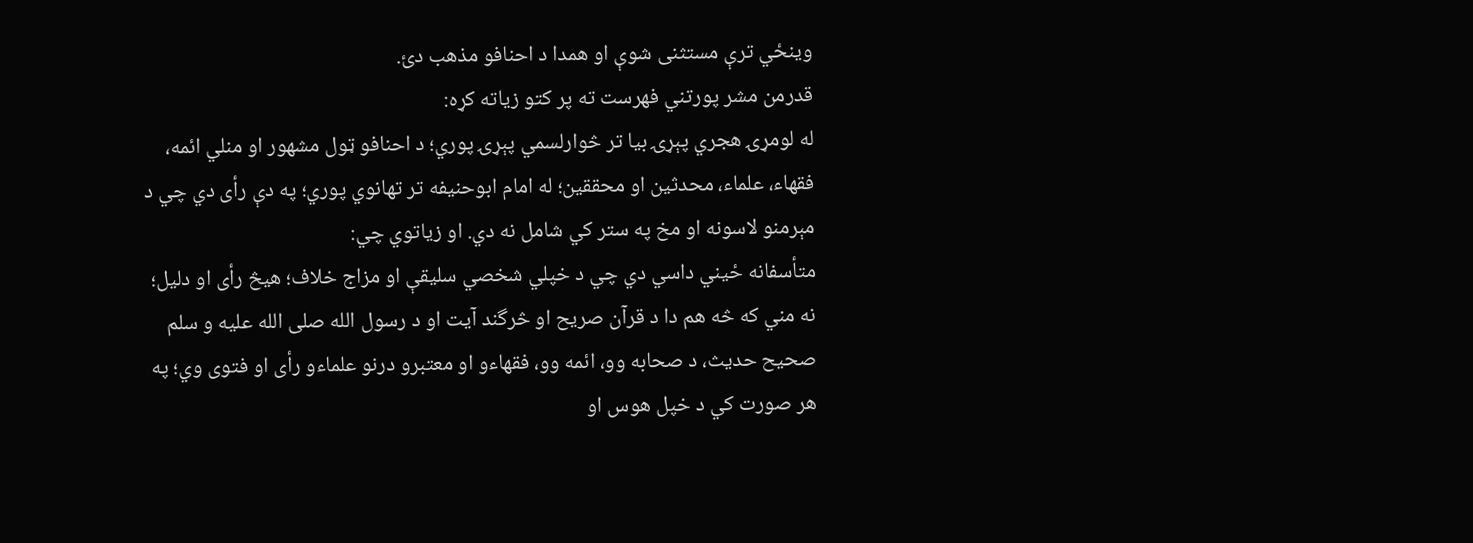وينځي ترې مستثنى شوې او همدا د احنافو مذهب دئ.
قدرمن مشر پورتني فهرست ته پر کتو زياته کړه:
له لومړۍ هجري پېړۍ بيا تر څوارلسمي پېړۍ پوري؛ د احنافو ټول مشهور او منلي ائمه، فقهاء، علماء، محدثين او محققين؛ له امام ابوحنيفه تر تهانوي پوري؛ په دې رأى دي چي د مېرمنو لاسونه او مخ په ستر كي شامل نه دي. او زياتوي چي:
متأسفانه ځيني داسي دي چي د خپلي شخصي سليقې او مزاج خلاف؛ هيڅ رأى او دليل؛ نه مني كه څه هم دا د قرآن صريح او څرگند آيت او د رسول الله صلى الله عليه و سلم صحيح حديث، د صحابه وو، ائمه وو، فقهاءو او معتبرو درنو علماءو رأى او فتوى وي؛ په هر صورت كي د خپل هوس او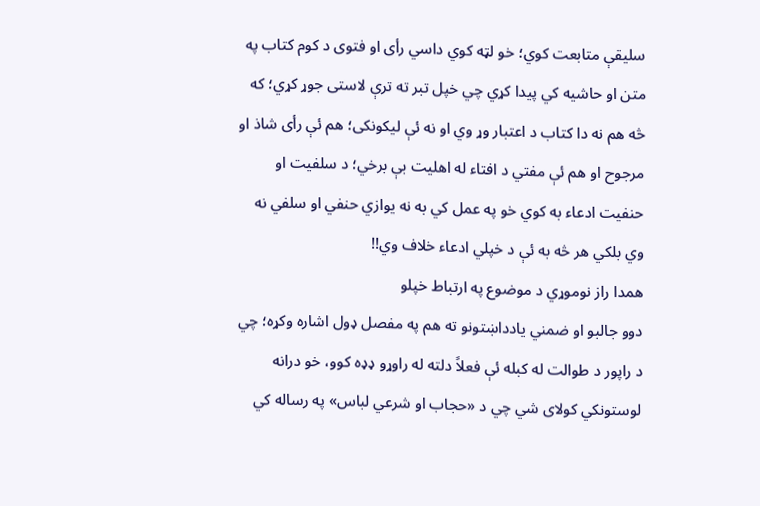سليقې متابعت كوي؛ خو لټه كوي داسي رأى او فتوى د كوم كتاب په متن او حاشيه كي پيدا كړي چي خپل تبر ته ترې لاستی جوړ كړي؛ كه څه هم نه دا كتاب د اعتبار وړ وي او نه ئې ليكونكى؛ هم ئې رأى شاذ او مرجوح او هم ئې مفتي د افتاء له اهليت بې برخي؛ د سلفيت او حنفيت ادعاء به كوي خو په عمل كي به نه يوازي حنفي او سلفي نه وي بلكي هر څه به ئې د خپلي ادعاء خلاف وي!!
همدا راز نوموړي د موضوع په ارتباط خپلو
دوو جالبو او ضمني يادداښتونو ته هم په مفصل ډول اشاره وکړه؛ چي د راپور د طوالت له کبله ئې فعلاً دلته له راوړو ډډه کوو، خو درانه لوستونکي کولای شي چي د «حجاب او شرعي لباس» په رساله کي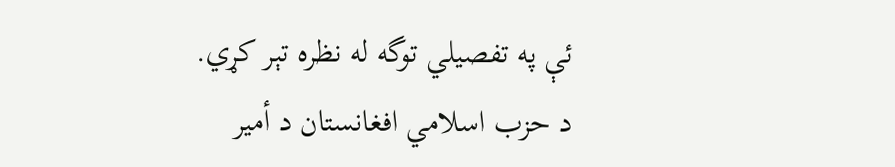ئې په تفصيلي توگه له نظره تېر کړي.
د حزب اسلامي افغانستان د أمير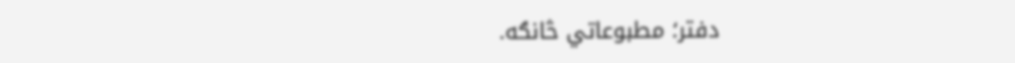دفتر؛ مطبوعاتي څانګه.